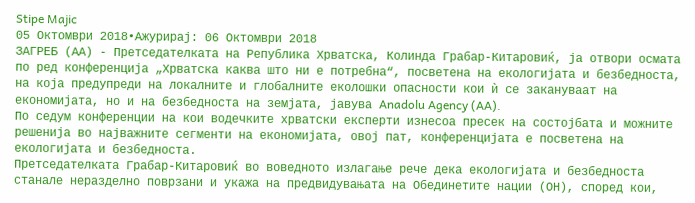Stipe Majic
05 Октомври 2018•Ажурирај: 06 Октомври 2018
ЗАГРЕБ (АА) - Претседателката на Република Хрватска, Колинда Грабар-Китаровиќ, ја отвори осмата по ред конференција „Хрватска каква што ни е потребна“, посветена на екологијата и безбедноста, на која предупреди на локалните и глобалните еколошки опасности кои ѝ се закануваат на економијата, но и на безбедноста на земјата, јавува Anadolu Agency (AA).
По седум конференции на кои водечките хрватски експерти изнесоа пресек на состојбата и можните решенија во најважните сегменти на економијата, овој пат, конференцијата е посветена на екологијата и безбедноста.
Претседателката Грабар-Китаровиќ во воведното излагање рече дека екологијата и безбедноста станале неразделно поврзани и укажа на предвидувањата на Обединетите нации (ОН), според кои,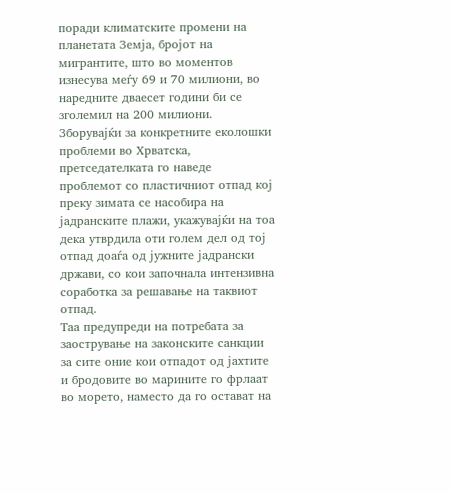поради климатските промени на планетата Земја, бројот на мигрантите, што во моментов изнесува меѓу 69 и 70 милиони, во наредните дваесет години би се зголемил на 200 милиони.
Зборувајќи за конкретните еколошки проблеми во Хрватска, претседателката го наведе проблемот со пластичниот отпад кој преку зимата се насобира на јадранските плажи, укажувајќи на тоа дека утврдила оти голем дел од тој отпад доаѓа од јужните јадрански држави, со кои започнала интензивна соработка за решавање на таквиот отпад.
Таа предупреди на потребата за заострување на законските санкции за сите оние кои отпадот од јахтите и бродовите во марините го фрлаат во морето, наместо да го остават на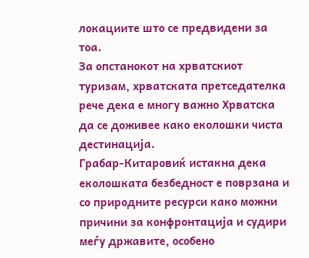локациите што се предвидени за тоа.
За опстанокот на хрватскиот туризам, хрватската претседателка рече дека е многу важно Хрватска да се доживее како еколошки чиста дестинација.
Грабар-Китаровиќ истакна дека еколошката безбедност е поврзана и со природните ресурси како можни причини за конфронтација и судири меѓу државите, особено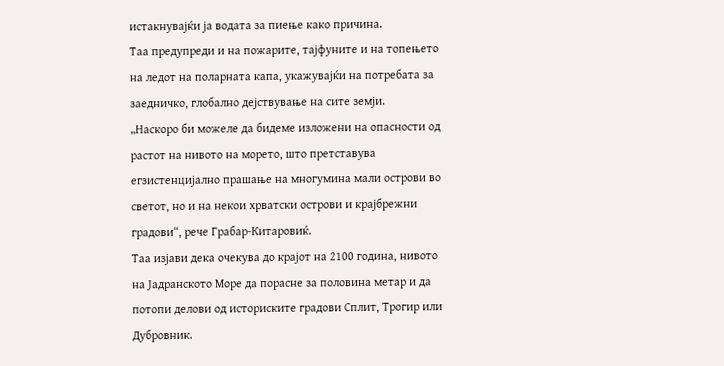истакнувајќи ја водата за пиење како причина.
Таа предупреди и на пожарите, тајфуните и на топењето на ледот на поларната капа, укажувајќи на потребата за заедничко, глобално дејствување на сите земји.
„Наскоро би можеле да бидеме изложени на опасности од растот на нивото на морето, што претставува егзистенцијално прашање на многумина мали острови во светот, но и на некои хрватски острови и крајбрежни градови“, рече Грабар-Китаровиќ.
Таа изјави дека очекува до крајот на 2100 година, нивото на Јадранското Море да порасне за половина метар и да потопи делови од историските градови Сплит, Трогир или Дубровник.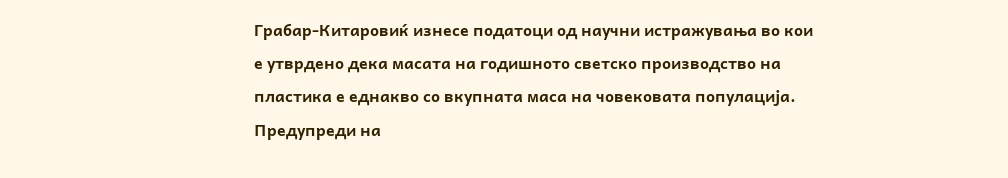Грабар-Китаровиќ изнесе податоци од научни истражувања во кои е утврдено дека масата на годишното светско производство на пластика е еднакво со вкупната маса на човековата популација.
Предупреди на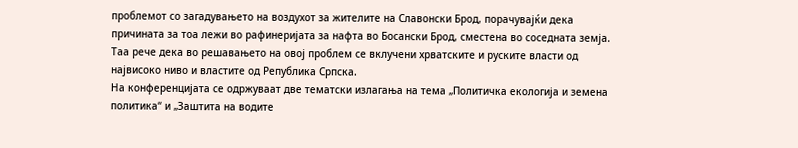проблемот со загадувањето на воздухот за жителите на Славонски Брод, порачувајќи дека причината за тоа лежи во рафинеријата за нафта во Босански Брод, сместена во соседната земја.
Таа рече дека во решавањето на овој проблем се вклучени хрватските и руските власти од највисоко ниво и властите од Република Српска.
На конференцијата се одржуваат две тематски излагања на тема „Политичка екологија и земена политика“ и „Заштита на водите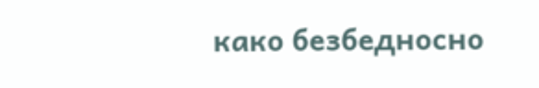како безбедносно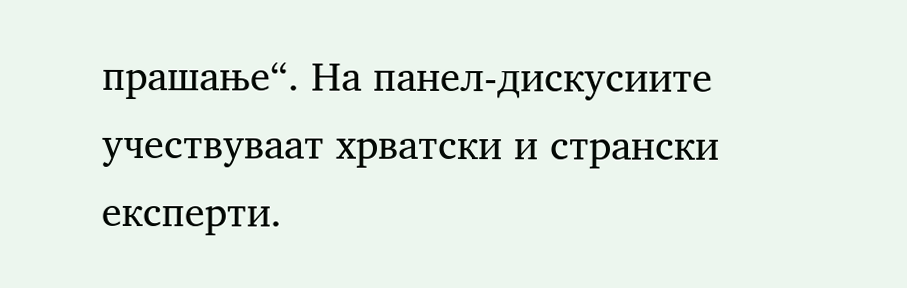прашање“. На панел-дискусиите учествуваат хрватски и странски експерти.